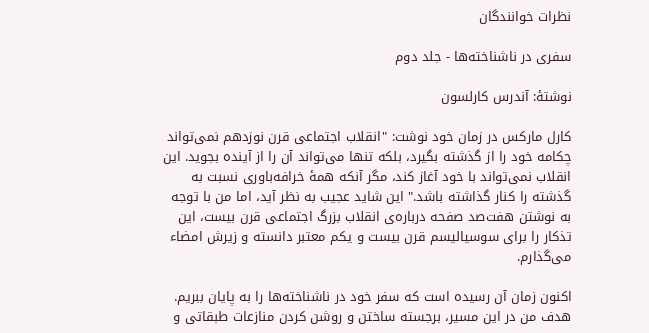نظرات خوانندگان

سفری در ناشناخته‌ها - جلد دوم

نوشتۀ: آندرس کارلسون

کارل مارکس در زمان خود نوشت: "انقلاب اجتماعی قرن نوزدهم نمی‌تواند چکامه خود را از گذشته بگیرد، بلکه تنها می‌تواند آن را از آینده بجوید. این انقلاب نمی‌تواند با خود آغاز کند، مگر آنکه همهٔ خرافه‌باوری نسبت به گذشته را کنار گذاشته باشد." این شاید عجیب به نظر آید، اما من با توجه به نوشتن هفت‌صد صفحه درباره‌ی انقلاب بزرگ اجتماعی قرن بیست، این تذکار را برای سوسیالیسم قرن بیست و یکم معتبر دانسته و زیرش امضاء می‌گذارم.

اکنون زمان آن رسیده است که سفر خود در ناشناخته‌ها را به پایان ببریم. هدف من در این مسیر، برجسته ساختن و روشن کردن منازعات طبقاتی و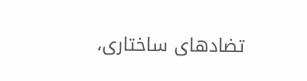تضادهای ساختاری،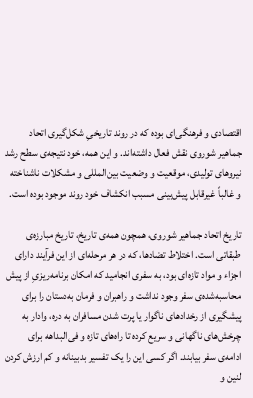اقتصادی و فرهنگی‌ای بوده که در روند تاریخیِ شکل‌گیری اتحاد جماهیر شوروی نقش فعال داشته‌اند. و این همه، خود نتیجه‌ی سطح رشد نیروهای تولیدی، موقعیت و وضعیت بین‌المللی و مشکلات ناشناخته و غالباً غیرقابل پیش‌بینی مسبب انکشاف خود روند موجود بوده است.

تاریخ اتحاد جماهیر شوروی، همچون همه‌ی تاریخ، تاریخ مبارزه‌ی طبقاتی است. اختلاط تضادها، که در هر مرحله‌ای از این فرآیند دارای اجزاء و مواد تازه‌ای بود، به سفری انجامید که امکان برنامه‌ریزیِ از پیش محاسبه‌شده‌ی سفر وجود نداشت و راهبران و فرمان به‌دستان را برای پیشگیری از رخدادهای ناگوار یا پرت شدن مسافران به دره، وادار به چرخش‌های ناگهانی و سریع کرده تا راه‌های تازه و فی‌البداهه برای ادامه‌ی سفر بیابند. اگر کسی این را یک تفسیر بدبینانه و کم ارزش کردن لنین و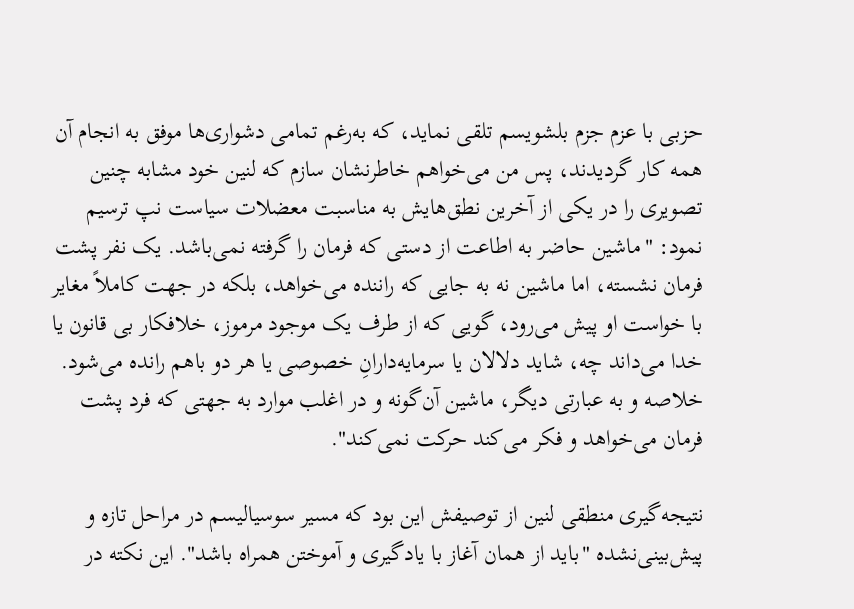حزبی با عزم جزم بلشویسم تلقی نماید، که به‌رغم تمامی دشواری‌ها موفق به انجام آن همه کار گردیدند، پس من می‌خواهم خاطرنشان سازم که لنین خود مشابه چنین تصویری را در یکی از آخرین نطق‌هایش به مناسبت معضلات سیاست نپ ترسیم نمود: "ماشین حاضر به اطاعت از دستی که فرمان را گرفته نمی‌باشد. یک نفر پشت فرمان نشسته، اما ماشین نه به جایی که راننده می‌خواهد، بلکه در جهت کاملاً مغایر با خواست او پیش می‌رود، گویی که از طرف یک موجود مرموز، خلافکار بی قانون یا خدا می‌داند چه، شاید دلالان یا سرمایه‌دارانِ خصوصی یا هر دو باهم رانده می‌شود. خلاصه و به عبارتی دیگر، ماشین آن‌گونه و در اغلب موارد به جهتی که فرد پشت فرمان می‌خواهد و فکر می‌کند حرکت نمی‌کند".

نتیجه‌گیری منطقی لنین از توصیفش این بود که مسیر سوسیالیسم در مراحل تازه و پیش‌بینی‌نشده "باید از همان آغاز با یادگیری و آموختن همراه باشد". این نکته در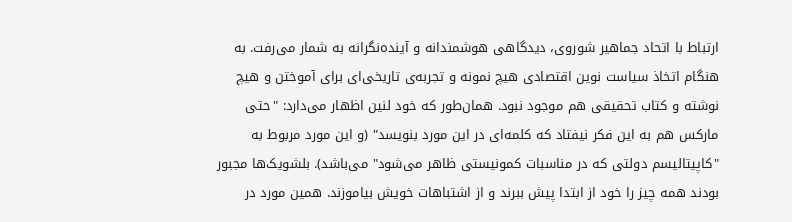ارتباط با اتحاد جماهیر شوروی، دیدگاهی هوشمندانه و آینده‌نگرانه به شمار می‌رفت. به هنگام اتخاذ سیاست نوین اقتصادی هیچ نمونه و تجربه‌ی تاریخی‌ای برای آموختن و هیچ نوشته و کتاب تحقیقی هم موجود نبود. همان‌طور که خود لنین اظهار می‌دارد: "حتی مارکس هم به این فکر نیفتاد که کلمه‌ای در این مورد بنویسد" (و این مورد مربوط به "کاپیتالیسم دولتی که در مناسبات کمونیستی ظاهر می‌شود" می‌باشد). بلشویک‌ها مجبور بودند همه چیز را خود از ابتدا پیش ببرند و از اشتباهات خویش بیاموزند. همین مورد در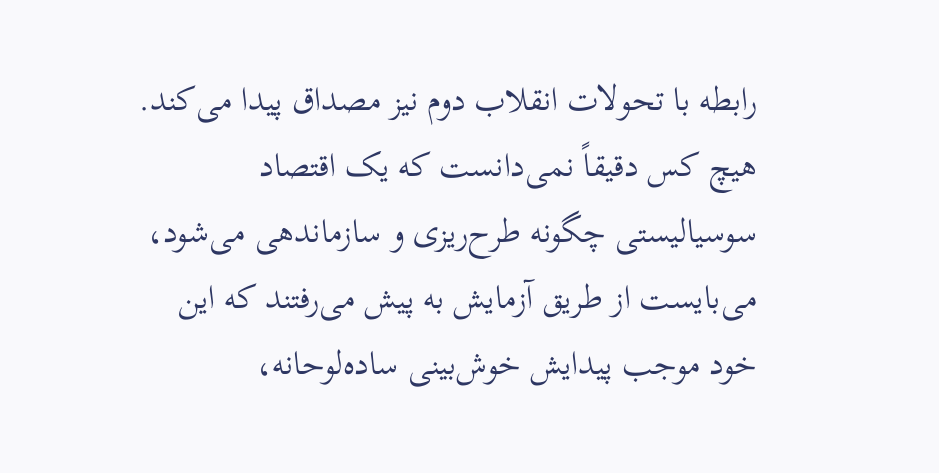رابطه با تحولات انقلاب دوم نیز مصداق پیدا می‌کند. هیچ کس دقیقاً نمی‌دانست که یک اقتصاد سوسیالیستی چگونه طرح‌ریزی و سازماندهی می‌شود، می‌بایست از طریق آزمایش به پیش می‌رفتند که این خود موجب پیدایش خوش‌بینی ساده‌لوحانه،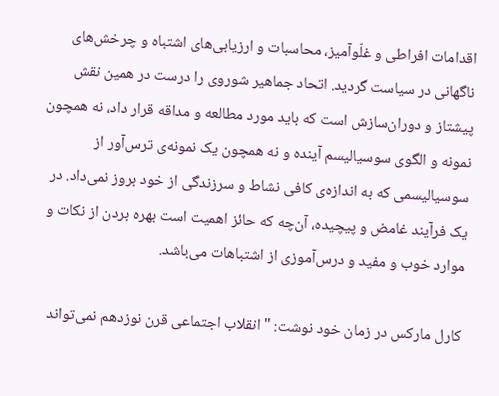اقدامات افراطی و غلّوآمیز، محاسبات و ارزیابی‌های اشتباه و چرخش‌های ناگهانی در سیاست گردید. اتحاد جماهیر شوروی را درست در همین نقش پیشتاز و دوران‌سازش است که باید مورد مطالعه و مداقه قرار داد، نه همچون نمونه و الگوی سوسیالیسم آینده و نه همچون یک نمونه‌ی ترس‌آور از سوسیالیسمی که به اندازه‌ی کافی نشاط و سرزندگی از خود بروز نمی‌داد. در یک فرآیند غامض و پیچیده، آن‌چه که حائز اهمیت است بهره بردن از نکات و موارد خوب و مفید و درس‌آموزی از اشتباهات می‌باشد.

کارل مارکس در زمان خود نوشت: "انقلاب اجتماعی قرن نوزدهم نمی‌تواند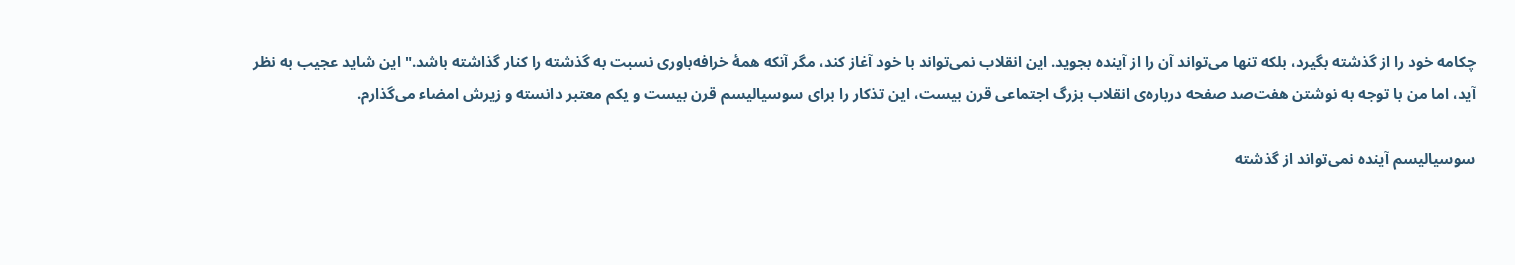چکامه خود را از گذشته بگیرد، بلکه تنها می‌تواند آن را از آینده بجوید. این انقلاب نمی‌تواند با خود آغاز کند، مگر آنکه همهٔ خرافه‌باوری نسبت به گذشته را کنار گذاشته باشد." این شاید عجیب به نظر آید، اما من با توجه به نوشتن هفت‌صد صفحه درباره‌ی انقلاب بزرگ اجتماعی قرن بیست، این تذکار را برای سوسیالیسم قرن بیست و یکم معتبر دانسته و زیرش امضاء می‌گذارم.

سوسیالیسم آینده نمی‌تواند از گذشته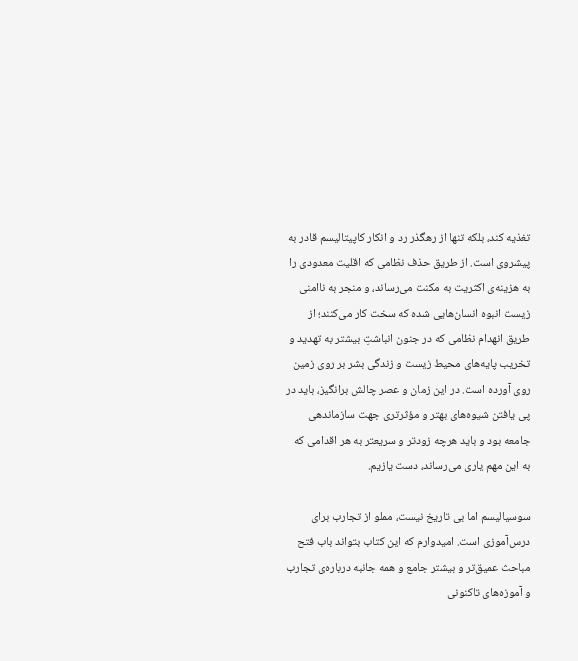تغذیه کند، بلکه تنها از رهگذر رد و انکار کاپیتالیسم قادر به پیشروی است. از طریق حذف نظامی که اقلیت معدودی را به هزینه‌ی اکثریت به مکنت می‌رساند، و منجر به ناامنی زیست انبوه انسان‌هایی شده که سخت کار می‌کنند؛ از طریق انهدام نظامی که در جنون انباشتِ بیشتر به تهدید و تخریب پایه‌های محیط زیست و زندگی بشر بر روی زمین روی آورده است. در این‌ زمان و عصر چالش برانگیز، باید در پی یافتن شیوه‌های بهتر و مؤثرتری جهت سازماندهی جامعه بود و باید هرچه زودتر و سریعتر به هر اقدامی که به این مهم یاری می‌رساند، دست یازیم.

سوسیالیسم اما بی تاریخ نیست، مملو از تجارب برای درس‌آموزی است. امیدوارم که این کتاب بتواند باب فتح مباحث عمیق‌تر و بیشتر جامع و همه جانبه درباره‌ی تجارب و آموزه‌های تاکنونی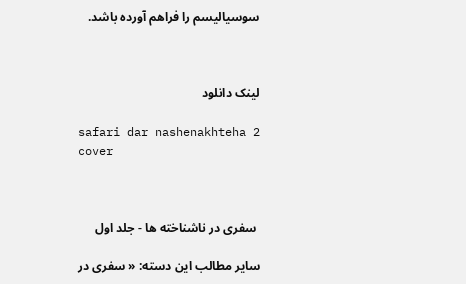سوسیالیسم را فراهم آورده باشد.



لینک دانلود

safari dar nashenakhteha 2 cover



 سفری در ناشناخته ها - جلد اول

سایر مطالب این دسته: « سفری در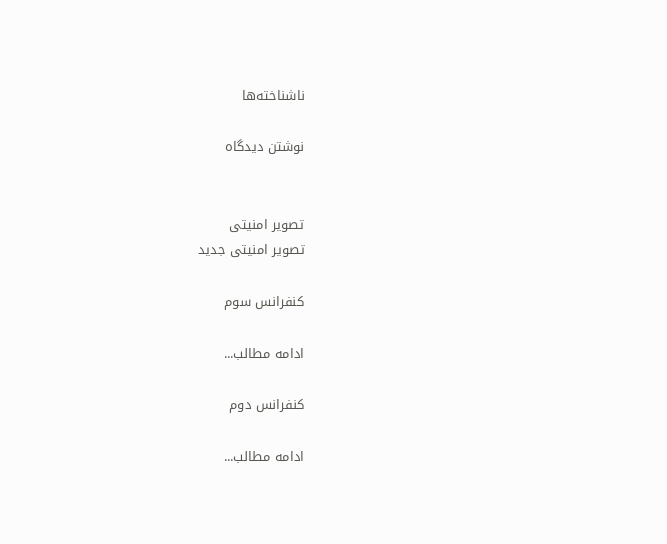ناشناخته‌ها

نوشتن دیدگاه


تصویر امنیتی
تصویر امنیتی جدید

کنفرانس سوم

ادامه مطالب...

کنفرانس دوم

ادامه مطالب...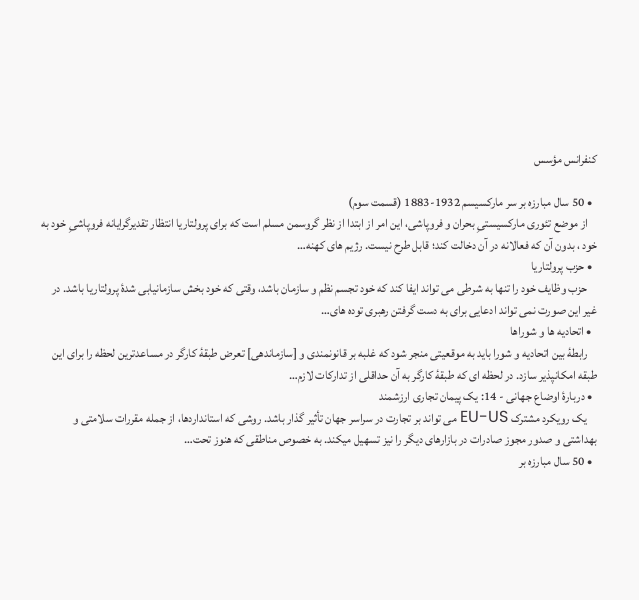کنفرانس مؤسس

  • 50 سال مبارزه بر سر مارکسیسم 1932-1883 (قسمت سوم)
    از موضع تئوری مارکسیستیِ بحران و فروپاشی، این امر از ابتدا از نظر گروسمن مسلم است که برای پرولتاریا انتظار تقدیرگرایانه فروپاشیِ خود به خود ، بدون آن که فعالانه در آن دخالت کند؛ قابل طرح نیست. رژیم های کهنه…
  • حزب پرولتاریا
    حزب وظایف خود را تنها به شرطی می تواند ایفا کند که خود تجسم نظم و سازمان باشد، وقتی که خود بخش سازمانیابی شدۀ پرولتاریا باشد. در غیر این صورت نمی تواند ادعایی برای به دست گرفتن رهبری توده های…
  • اتحادیه ها و شوراها
    رابطۀ بین اتحادیه و شورا باید به موقعیتی منجر شود که غلبه بر قانونمندی و [سازماندهی] تعرض طبقۀ کارگر در مساعدترین لحظه را برای این طبقه امکانپذیر سازد. در لحظه ای که طبقۀ کارگر به آن حداقلی از تدارکات لازم…
  • دربارۀ اوضاع جهانی - 14: یک پیمان تجاری ارزشمند
    یک رویکرد مشترک EU-US می تواند بر تجارت در سراسر جهان تأثیر گذار باشد. روشی که استانداردها، از جمله مقررات سلامتی و بهداشتی و صدور مجوز صادرات در بازارهای دیگر را نیز تسهیل میکند. به خصوص مناطقی که هنوز تحت…
  • 50 سال مبارزه بر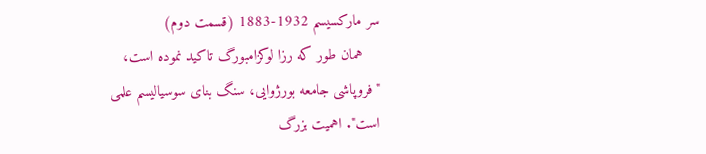سر مارکسیسم 1932-1883 (قسمت دوم)
    همان طور که رزا لوکزامبورگ تاکید نموده است، "فروپاشی جامعه بورژوایی، سنگ بنای سوسیالیسم علمی است". اهمیت بزرگ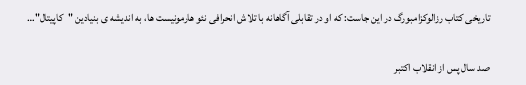تاریخی کتاب رزالوکزامبورگ در این جاست: که او در تقابلی آگاهانه با تلاش انحرافی نئو هارمونیست ها، به اندیشه ی بنیادین "کاپیتال"…

صد سال پس از انقلاب اکتبر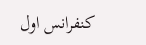کنفرانس اول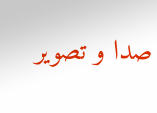صدا و تصویر